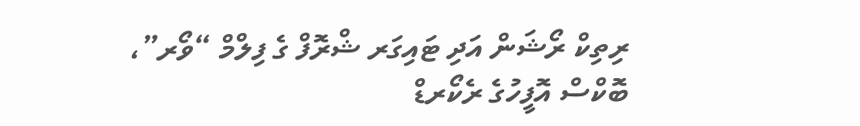ރިތިކް ރޯޝަން އަދި ޓައިގަރ ޝްރޮފް ގެ ފިލްމް “ވޯރ”، ބޮކްސް އޮފީހުގެ ރެކޯރޑް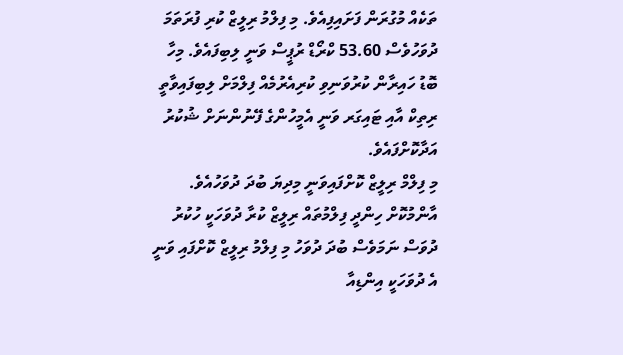ތަކެއް މުގުރަން ފަށައިފިއެވެ. މި ފިލްމު ރިލީޒް ކުރި ފުރަތަމަ ދުވަހުވެސް 53.60 ކްރޯޑް ރުޕީސް ވަނީ ލިބިފައެވެ. މިހާ ބޮޑު ހައިރާން ކުރުވަނިވި ކުރިއެރުމެއް ފިލްމަށް ލިބިފައިވާތީ ރިތިކް އާއި ޓައިގަރ ވަނީ އެމީހުންގެ ފޭނުންނަށް ޝުކުރު އަދާކޮށްފައެވެ.
މި ފިލްމް ރިލީޒް ކޮށްފައިވަނީ މިދިޔަ ބުދަ ދުވަހުއެވެ. އާންމުކޮށް ހިންދީ ފިލްމުތައް ރިލީޒް ކުރާ ދުވަހަކީ ހުކުރު ދުވަސް ނަމަވެސް ބުދަ ދުވަހު މި ފިލްމު ރިލީޒް ކޮށްފައި ވަނީ އެ ދުވަހަކީ އިންޑިއާ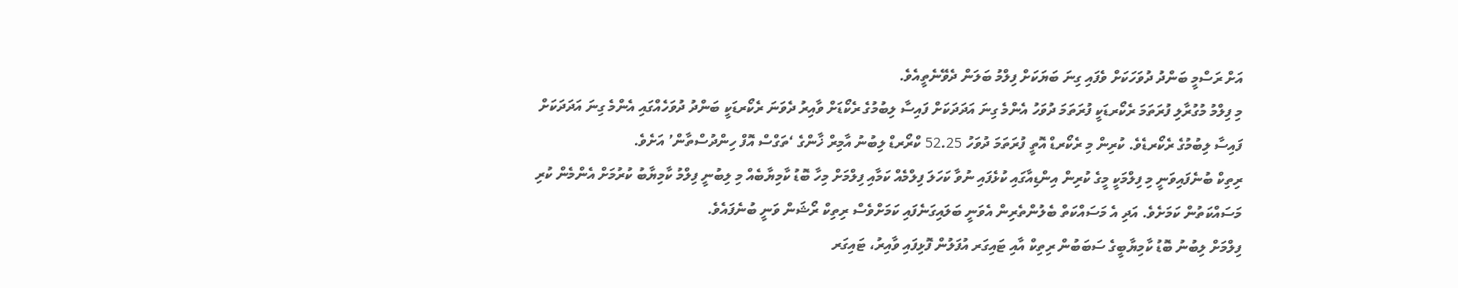އަށް ރަސްމީ ބަންދު ދުވަހަކަށް ވެފައި ގިނަ ބަޔަކަށް ފިލްމު ބަލަން ދެވޭނެތީއެވެ.
މި ފިލްމު މުގުރާލި ފުރަތަމަ ރެކޯރޑަކީ ފުރަތަމަ ދުވަހު އެންމެ ގިނަ އަދަދަކަށް ފައިސާ ލިބުމުގެ ރެކޯޑަށް ވާއިރު ދެވަނަ ރެކޯރޑަކީ ބަންދު ދުވަހެއްގައި އެންމެ ގިނަ އަދަދަކަށް ފައިސާ ލިބުމުގެ ރެކޯރޑެވެ. ކުރިން މި ރެކޯރޑް އޮތީ ފުރަތަމަ ދުވަހު 52.25 ކްރޯރޑް ލިބުނު އާމިރް ޚާންގެ ‘ތަގްސް އޮފް ހިންދުސްތާން’ އަށެވެ.
ރިތިކް ބުނެފައިވަނީ މި ފިލްމަކީ މީގެ ކުރިން އިންޑިއާގައި ކުޅެފައި ނުވާ ކަހަލަ ފިލްމެއް ކަމާއި ފިލްމަށް މިހާ ބޮޑު ކާމިޔާބެއް މި ލިބުނީ ފިލްމު ކާމިޔާބު ކުރުމަށް އެންމެން ކުރި މަސައްކަތުން ކަމަށެވެ. އަދި އެ މަސައްކަތް ބެލުންތެރިން އެވަނީ ބަލައިގަނެފައި ކަމަށްވެސް ރިތިކް ރޯޝަން ވަނީ ބުނެފައެވެ.
ފިލްމަށް ލިބުނު ބޮޑު ކާމިޔާބީގެ ސަބަބުން ރިތިކް އާއި ޓައިގަރ އުފަލުން ފޮޅިފައި ވާއިރު، ޓައިގަރ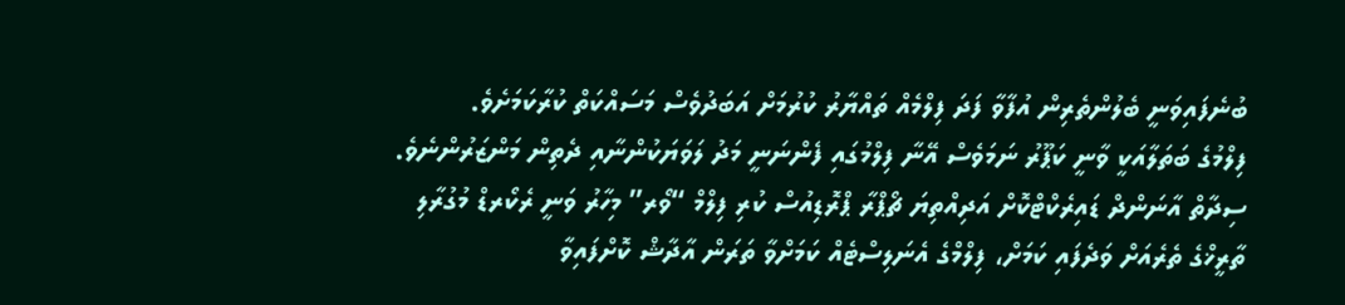ބުނެފައިވަނީ ބެލުންތެރިން އުފާވާ ފަދަ ފިލްމެއް ތައްޔާރު ކުރުމަށް އަބަދުވެސް މަސައްކަތް ކުރާކަމަށެވެ.
ފިލްމުގެ ބަތަލާއަކީ ވާނީ ކަޕޫރު ނަމަވެސް އޭނާ ފިލްމުގައި ފެންނަނީ މަދު ލަވަޔަކުންނާއި ދެތިން މަންޒަރުންނެވެ.
ސިދާތް އާނަންދް ޑައިރެކްޓްކޮށް އަދިއްތިޔަ ޗޯޕްރާ ޕްރޮޑިއުސް ކުރި ފިލްމް “ވޯރ” މިހާރު ވަނީ ރެކޯރޑް މުގުރާލި ތާރީޚްގެ ތެރެއަށް ވަދެފައި ކަމަށް، ފިލްމްގެ އެނަލިސްޓެއް ކަމަށްވާ ތަރަން އާދާޝް ކޮށްފައިވާ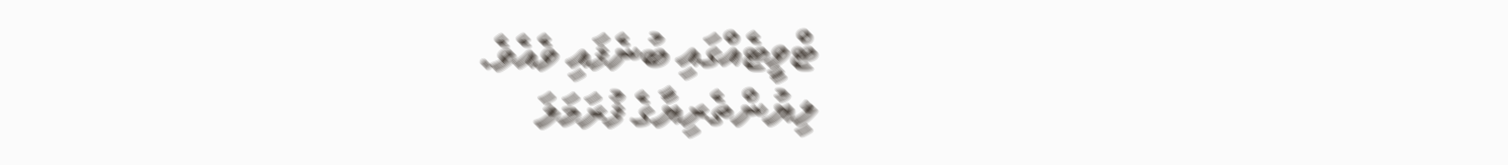ޓްވީޓެއްގައި ބުނެފައި ވެއެވެ.
ލިޔުންތެރިޔާގެ ފުރަމަލަ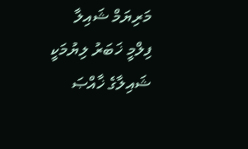މަރިޔަމް ޝައިލާ
ފިލްމީ ޚަބަރު ލިޔުމަކީ ޝައިލާގެ ޚާއްޞަ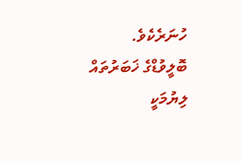ހުނަރެކެވެ. ބޮލީވުޑްގެ ޚަބަރުތައް ލިޔުމަކީ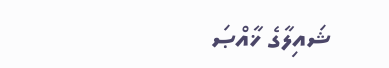ޝައިލާގެ ޚާއްޞަ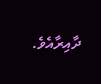ދާއިރާއެވެ.